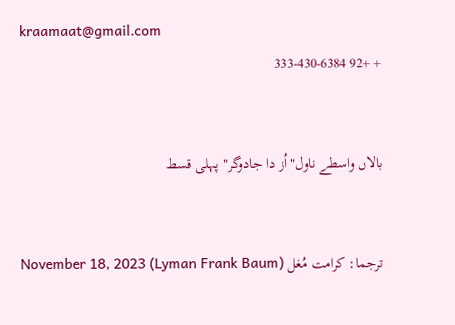kraamaat@gmail.com
+ +92 333-430-6384


بالاں واسطے ناول"اُز دا جادوگر" پہلی قسط


ترجما: کرامت مُغل (Lyman Frank Baum) November 18, 2023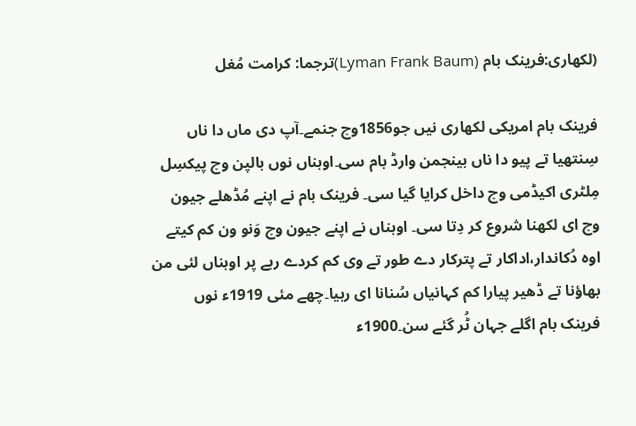(لکھاری:فرینک بام (Lyman Frank Baum)ترجما: کرامت مُغل

فرینک بام امریکی لکھاری نیں جو1856وچ جنمے۔آپ دی ماں دا ناں سِنتھیا تے پیو دا ناں بینجمن وارڈ بام سی۔اوہناں نوں بالپن وچ پیکسِل مِلٹری اکیڈمی وچ داخل کرایا گیا سی۔ فرینک بام نے اپنے مُڈھلے جیون وچ ای لکھنا شروع کر دِتا سی۔ اوہناں نے اپنے جیون وچ وَنو ون کم کیتے اوہ دُکاندار،اداکار تے پترکار دے طور تے وی کم کردے رہے پر اوہناں لئی من بھاؤنا تے ڈھیر پیارا کم کہانیاں سُنانا ای رہیا۔چھے مئی 1919ء نوں فرینک بام اگلے جہان ٹُر گئے سن۔1900ء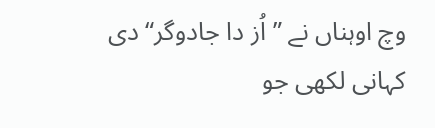وچ اوہناں نے ”اُز دا جادوگر“ دی کہانی لکھی جو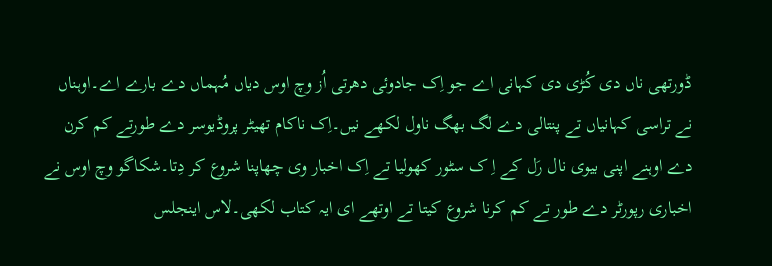ڈورتھی ناں دی کُڑی دی کہانی اے جو اِک جادوئی دھرتی اُز وچ اوس دیاں مُہماں دے بارے اے۔اوہناں نے تراسی کہانیاں تے پنتالی دے لگ بھگ ناول لکھے نیں۔اِک ناکام تھیٹر پروڈیوسر دے طورتے کم کرن دے اوہنے اپنی بیوی نال رَل کے اِ ک سٹور کھولیا تے اِک اخبار وی چھاپنا شروع کر دِتا۔شکاگو وچ اوس نے اخباری رپورٹر دے طور تے کم کرنا شروع کیتا تے اوتھے ای ایہ کتاب لکھی۔لاس اینجلس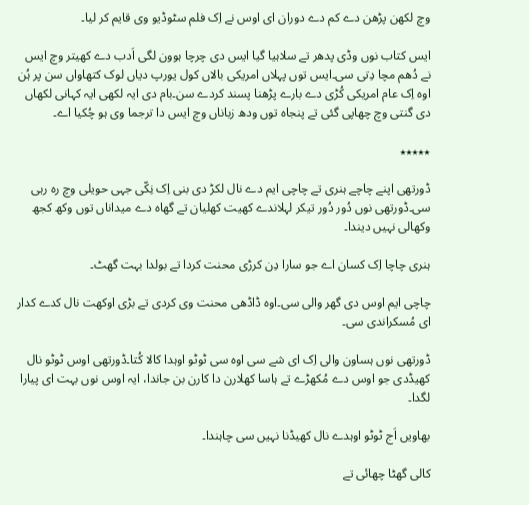وچ لکھن پڑھن دے کم دے دوران ای اوس نے اِک فلم سٹوڈیو وی قایم کر لیا۔

ایس کتاب نوں وڈی پدھر تے سلاہیا گیا ایس دی چرچا ہوون لگی اَدب دے کھیتر وچ ایس نے دُھم مچا دِتی سی۔ایس توں پہلاں امریکی بالاں کول یورپ دیاں لوک کتھاواں سن پر ہُن اوہ اِک عام امریکی کُڑی دے بارے پڑھنا پسند کردے سن۔بام دی ایہ لکھی ایہ کہانی لکھاں دی گنتی وچ چھاپی گئی تے پنجاہ توں ودھ زباناں وچ ایس دا ترجما وی ہو چُکیا اے۔

٭٭٭٭٭

ڈورتھی اپنے چاچے ہنری تے چاچی ایم دے نال لکڑ دی بنی اِک نِکّی جہی حویلی وچ رہ رہی سی۔ڈورتھی نوں دُور دُور تیکر لہلاندے کھیت کھلیان تے گھاہ دے میداناں توں وکھ کجھ وکھالی نہیں دیندا۔

ہنری چاچا اِک کسان اے جو سارا دِن کرڑی محنت کردا تے بولدا بہت گھٹ۔

چاچی ایم اوس دی گھر والی سی۔اوہ ڈاڈھی محنت وی کردی تے بڑی اوکھت نال کدے کدار ای مُسکراندی سی۔

ڈورتھی نوں ہساون والی اِک ای شے سی اوہ سی ٹوٹو اوہدا کالا کُتا۔ڈورتھی اوس ٹوٹو نال کھیڈدی جو اوس دے مُکھڑے تے ہاسا کھلارن دا کارن بن جاندا، ایہ اوس نوں بہت ای پیارا لگدا۔

بھاویں اَج ٹوٹو اوہدے نال کھیڈنا نہیں سی چاہندا۔

کالی گھٹا چھائی تے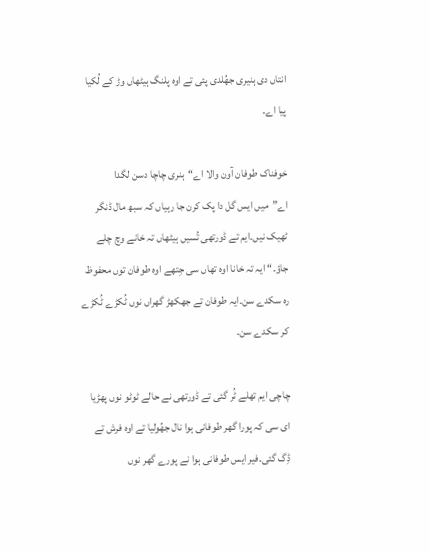انتاں دی ہنیری جھُلدی پئی تے اوہ پلنگ ہیٹھاں وڑ کے لُکیا پیا اے۔

خوفناک طوفان آون والا اے“ہنری چاچا دسن لگدا اے”میں ایس گل دا پک کرن جا رہیاں کہ سبھ مال ڈنگر ٹھیک نیں۔ایم تے ڈورتھی تُسیں ہیٹھاں تہ خانے وچ چلے جاؤ۔“ ایہ تہ خانا اوہ تھاں سی جِتھے اوہ طوفان توں محفوظ رہ سکدے سن۔ایہ طوفان تے جھکھڑ گھراں نوں ٹُکڑے ٹُکڑے کر سکدے سن۔

چاچی ایم تھلے ٹُر گئی تے ڈورتھی نے حالے ٹوٹو نوں پھڑیا ای سی کہ پورا گھر طوفانی ہوا نال جھُولیا تے اوہ فرش تے ڈِگ گئی۔فیر ایس طوفانی ہوا نے پورے گھر نوں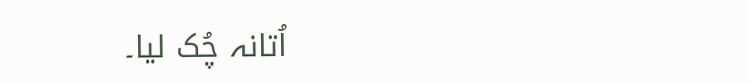اُتانہ چُک لیا۔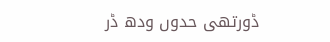ڈورتھی حدوں ودھ ڈر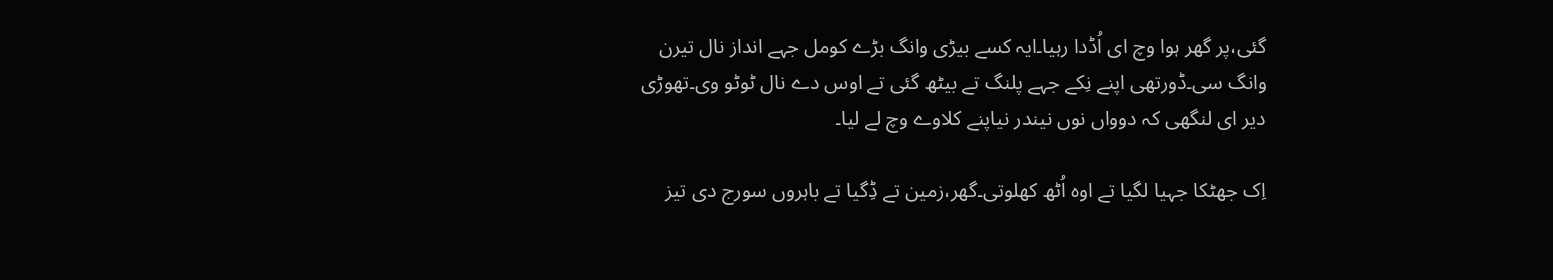گئی،پر گھر ہوا وچ ای اُڈدا رہیا۔ایہ کسے بیڑی وانگ بڑے کومل جہے انداز نال تیرن وانگ سی۔ڈورتھی اپنے نِکے جہے پلنگ تے بیٹھ گئی تے اوس دے نال ٹوٹو وی۔تھوڑی دیر ای لنگھی کہ دوواں نوں نیندر نیاپنے کلاوے وچ لے لیا۔

اِک جھٹکا جہیا لگیا تے اوہ اُٹھ کھلوتی۔گھر،زمین تے ڈِگیا تے باہروں سورج دی تیز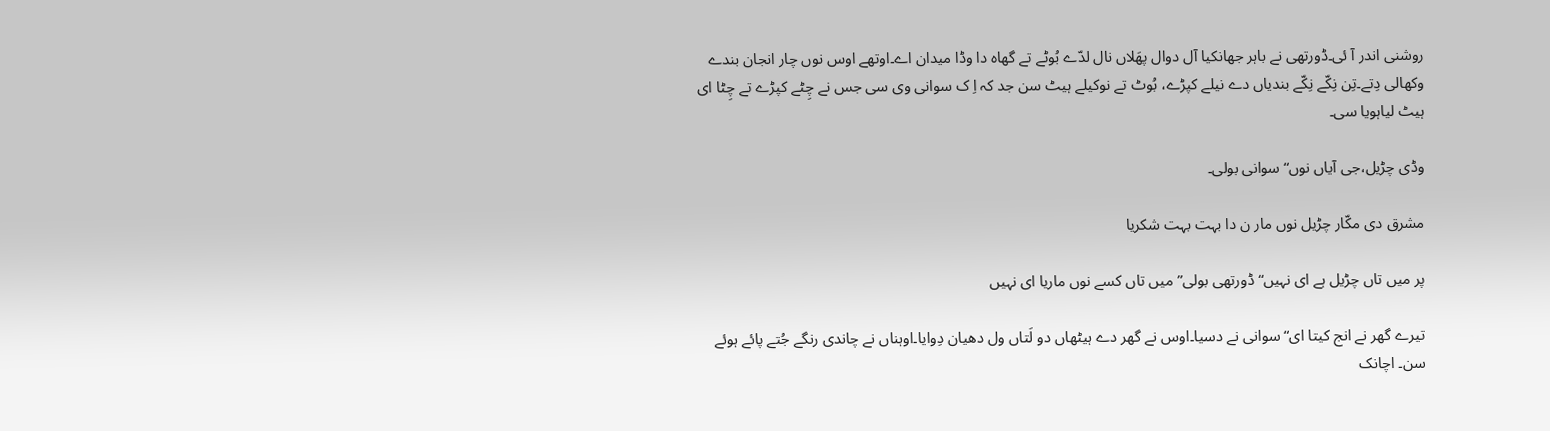روشنی اندر آ ئی۔ڈورتھی نے باہر جھانکیا آل دوال پھَلاں نال لدّے بُوٹے تے گھاہ دا وڈا میدان اے۔اوتھے اوس نوں چار انجان بندے وکھالی دِتے۔تِن نِکّے نِکّے بندیاں دے نیلے کپڑے، بُوٹ تے نوکیلے ہیٹ سن جد کہ اِ ک سوانی وی سی جس نے چِٹے کپڑے تے چِٹا ای ہیٹ لیاہویا سی۔

وڈی چڑیل،جی آیاں نوں“ سوانی بولی۔

مشرق دی مکّار چڑیل نوں مار ن دا بہت بہت شکریا

پر میں تاں چڑیل ہے ای نہیں“ڈورتھی بولی”میں تاں کسے نوں ماریا ای نہیں

تیرے گھر نے انج کیتا ای“ سوانی نے دسیا۔اوس نے گھر دے ہیٹھاں دو لَتاں ول دھیان دِوایا۔اوہناں نے چاندی رنگے جُتے پائے ہوئے سن۔ اچانک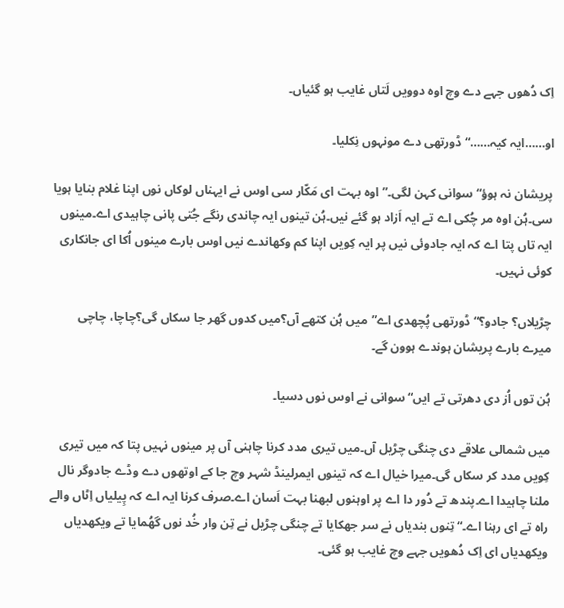اِک دُھوں جہے دے وچ اوہ دوویں لَتاں غایب ہو گئیاں۔

او……ایہ کیہ……“ ڈورتھی دے مونہوں نِکلیا۔

پریشان نہ ہوؤ“ سوانی کہن لگی۔”اوہ بہت ای مَکّار سی اوس نے ایہناں لوکاں نوں اپنا غلام بنایا ہویا سی۔ہُن اوہ مر چُکی اے تے ایہ اَزاد ہو گئے نیں۔ہُن تینوں ایہ چاندی رنگے جُتی پانی چاہیدی اے۔مینوں ایہ تاں پتا اے کہ ایہ جادوئی نیں پر ایہ کِویں اپنا کم وکھاندے نیں اوس بارے مینوں اُکا ای جانکاری کوئی نہیں۔

چڑیلاں؟ جادو؟“ ڈورتھی پُچھدی اے”میں ہُن کتھے آں؟میں کدوں گھر جا سکاں گی؟چاچا، چاچی میرے بارے پریشان ہوندے ہوون گے۔

ہُن توں اُز دی دھرتی تے ایں“ سوانی نے اوس نوں دسیا۔

میں شمالی علاقے دی چنگی چڑیل آں۔میں تیری مدد کرنا چاہنی آں پر مینوں نہیں پتا کہ میں تیری کِویں مدد کر سکاں گی۔میرا خیال اے کہ تینوں ایمرلینڈ شہر وچ جا کے اوتھوں دے وڈے جادوگر نال ملنا چاہیدا اے۔پندھ تے دُور دا اے پر اوہنوں لبھنا بہت اَسان اے۔صرف کرنا ایہ اے کہ پِیلیاں اِٹاں والے راہ تے ای رہنا اے۔“ تِنوں بندیاں نے سر جھکایا تے چنگی چڑیل نے تِن وار خُد نوں گھُمایا تے ویکھدیاں ویکھدیاں ای اِک دُھویں جہے وچ غایب ہو گئی۔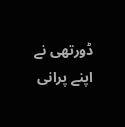ڈورتھی نے اپنے پرانی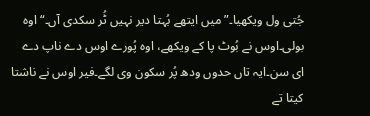جُتی ول ویکھیا۔”میں ایتھے بُہتا دیر نہیں ٹُر سکدی آں۔“ اوہ بولی۔اوس نے بُوٹ پا کے ویکھے، اوہ پُورے اوس دے ناپ دے ای سن۔ایہ تاں حدوں ودھ پُر سکون وی لگے۔فیر اوس نے ناشتا کیتا تے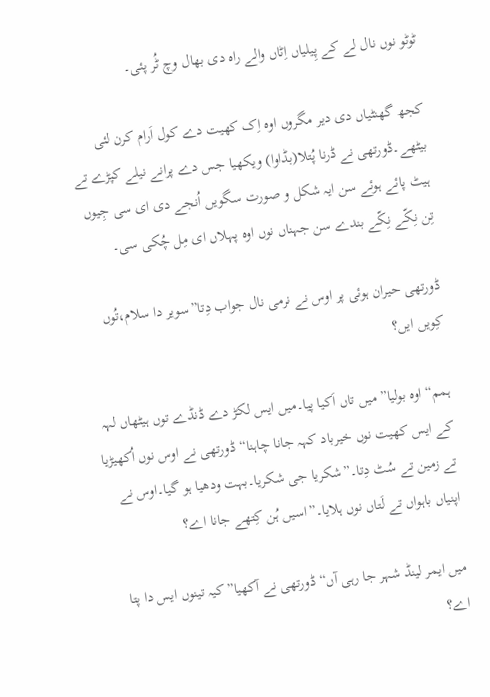ٹوٹو نوں نال لے کے پِیلیاں اِٹاں والے راہ دی بھال وچ ٹُر پئی۔

کجھ گھنٹیاں دی دیر مگروں اوہ اِک کھیت دے کول اَرام کرن لئی بیٹھے۔ڈورتھی نے ڈرنا پُتلا(بڈاوا) ویکھیا جس دے پرانے نیلے کپڑے تے ہیٹ پائے ہوئے سن ایہ شکل و صورت سگویں اُنجے دی ای سی جِیوں تِن نِکّے نِکّے بندے سن جہناں نوں اوہ پہلاں ای مِل چُکی سی۔

ڈورتھی حیران ہوئی پر اوس نے نرمی نال جواب دِتا”سویر دا سلام،تُوں کِویں ایں؟

ہمم“ اوہ بولیا” میں تاں اَکیا پیا۔میں ایس لکڑ دے ڈنڈے توں ہیٹھاں لہہ کے ایس کھیت نوں خیرباد کہہ جانا چاہنا“ڈورتھی نے اوس نوں اُکھیڑیا تے زمین تے سُٹ دِتا۔”شکریا جی شکریا۔بہت ودھیا ہو گیا۔اوس نے اپنیاں باہواں تے لَتاں نوں ہلایا۔”اسیں ہُن کِتھے جانا اے؟

میں ایمر لینڈ شہر جا رہی آں“ ڈورتھی نے آکھیا”کیہ تینوں ایس دا پتا اے؟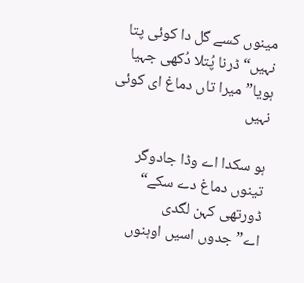مینوں کسے گل دا کوئی پتا نہیں“ ڈرنا پُتلا دُکھی جہیا ہویا”میرا تاں دماغ ای کوئی نہیں

ہو سکدا اے وڈا جادوگر تینوں دماغ دے سکے“ ڈورتھی کہن لگدی اے”جدوں اسیں اوہنوں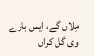مِلاں گے، ایس بارے وی گل کراں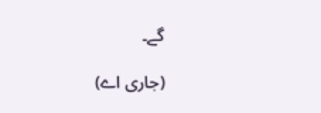گے۔

(جاری اے)